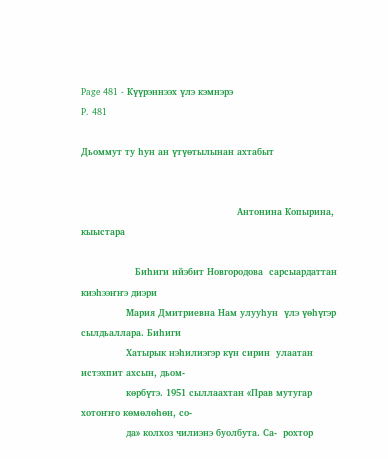Page 481 - Күүрэннээх үлэ кэмнэрэ
P. 481

Дьоммут ту һун ан үтүөтылынан ахтабыт


                                                    Антонина Копырина, кыыстара

                  Биһиги ийэбит Новгородова  сарсыардаттан киэһээҥҥэ диэри
               Мария Дмитриевна Нам улууһун  үлэ үөһүгэр сылдьаллара. Биһиги
               Хатырык нэһилиэгэр күн сирин  улаатан истэхпит ахсын, дьом-
               көрбүтэ. 1951 сыллаахтан «Прав мутугар хотоҥҥо көмөлөһөн, со-
               да» колхоз чилиэнэ буолбута. Са-  рохтор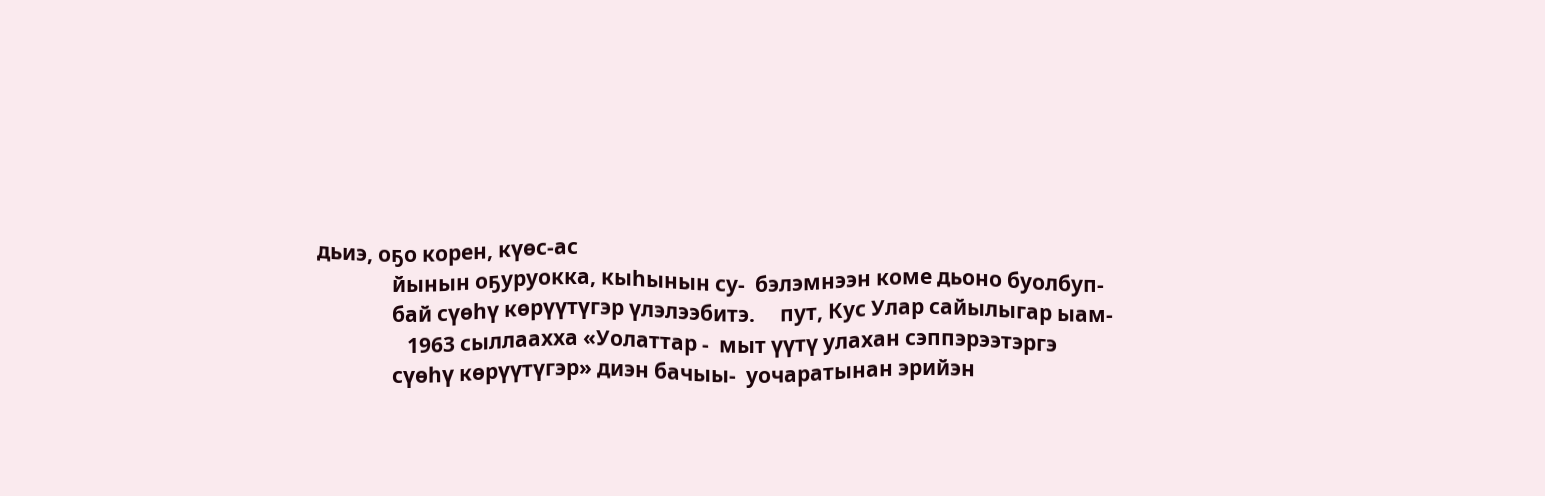дьиэ, оҕо корен, күөс-ас
               йынын оҕуруокка, кыһынын су-  бэлэмнээн коме дьоно буолбуп-
               бай сүөһү көрүүтүгэр үлэлээбитэ.     пут, Кус Улар сайылыгар ыам-
                  1963 сыллаахха «Уолаттар -  мыт үүтү улахан сэппэрээтэргэ
               сүөһү көрүүтүгэр» диэн бачыы-  уочаратынан эрийэн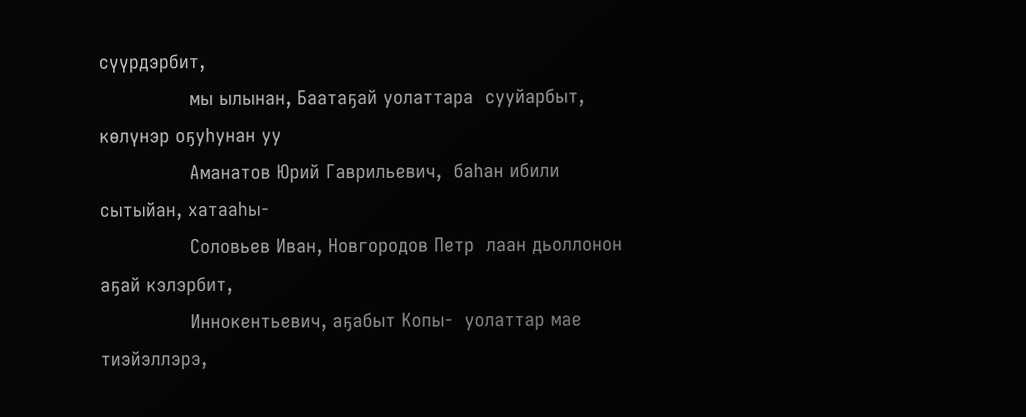сүүрдэрбит,
               мы ылынан, Баатаҕай уолаттара  сууйарбыт, көлүнэр оҕуһунан уу
               Аманатов Юрий Гаврильевич,  баһан ибили сытыйан, хатааһы-
               Соловьев Иван, Новгородов Петр  лаан дьоллонон аҕай кэлэрбит,
               Иннокентьевич, аҕабыт Копы-  уолаттар мае тиэйэллэрэ,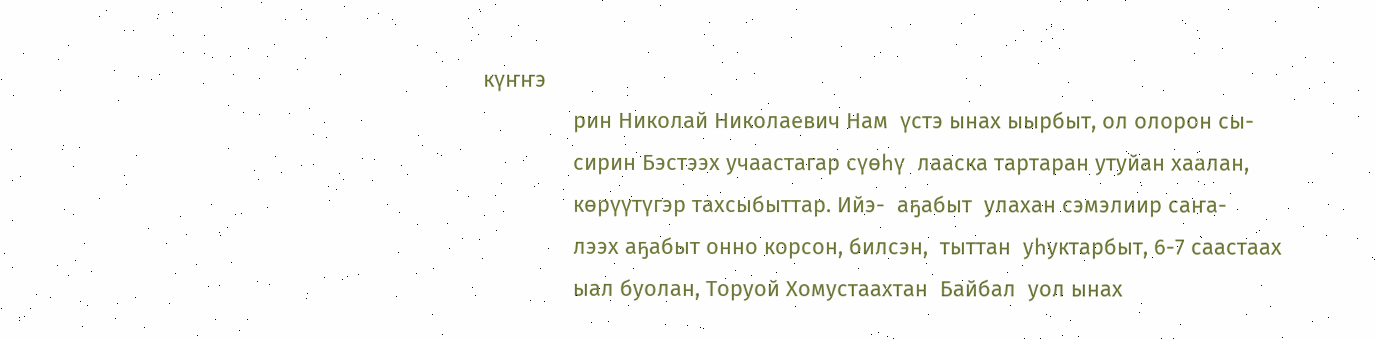күҥҥэ
               рин Николай Николаевич Нам  үстэ ынах ыырбыт, ол олорон сы-
               сирин Бэстээх учаастагар сүөһү  лааска тартаран утуйан хаалан,
               көрүүтүгэр тахсыбыттар. Ийэ-  аҕабыт  улахан сэмэлиир саҥа-
               лээх аҕабыт онно корсон, билсэн,  тыттан  уһуктарбыт, 6-7 саастаах
               ыал буолан, Торуой Хомустаахтан  Байбал  уол ынах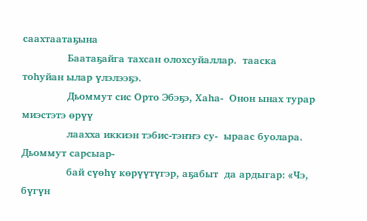саахтаатаҕына
               Баатаҕайга тахсан олохсуйаллар.  тааска тоһуйан ылар үлэлээҕэ.
               Дьоммут сис Орто Эбэҕэ, Хаһа-  Онон ынах турар миэстэтэ өрүү
               лаахха иккиэн тэбис-тэҥҥэ су-  ыраас буолара. Дьоммут сарсыар-
               бай сүөһү көрүүтүгэр, аҕабыт  да ардыгар: «Чэ, бүгүн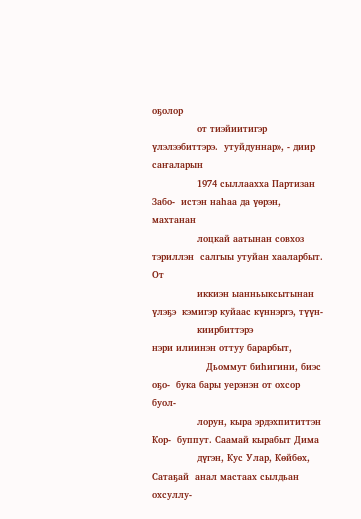оҕолор
               от тиэйиитигэр үлэлээбиттэрэ.  утуйдуннар», - диир саҥаларын
               1974 сыллаахха Партизан Забо-  истэн наһаа да үөрэн, махтанан
               лоцкай аатынан совхоз тэриллэн  салгыы утуйан хааларбыт. От
               иккиэн ыанньыксытынан үлэҕэ  кэмигэр куйаас күннэргэ, түүн-
               киирбиттэрэ                          нэри илиинэн оттуу барарбыт,
                  Дьоммут биһигини, биэс оҕо-  бука бары уерэнэн от охсор буол-
               лорун, кыра эрдэхпититтэн Кор-  буппут. Саамай кырабыт Дима
               дүгэн, Кус Улар, Көйбөх, Сатаҕай  анал мастаах сылдьан охсуллу-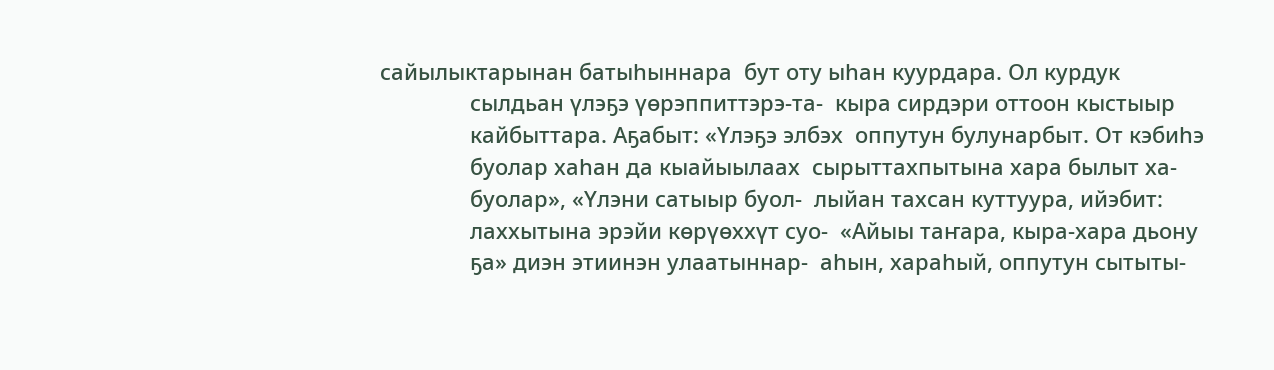сайылыктарынан батыһыннара  бут оту ыһан куурдара. Ол курдук
               сылдьан үлэҕэ үөрэппиттэрэ-та-  кыра сирдэри оттоон кыстыыр
               кайбыттара. Аҕабыт: «Үлэҕэ элбэх  оппутун булунарбыт. От кэбиһэ
               буолар хаһан да кыайыылаах  сырыттахпытына хара былыт ха-
               буолар», «Үлэни сатыыр буол-  лыйан тахсан куттуура, ийэбит:
               лаххытына эрэйи көрүөххүт суо-  «Айыы таҥара, кыра-хара дьону
               ҕа» диэн этиинэн улаатыннар-  аһын, хараһый, оппутун сытыты-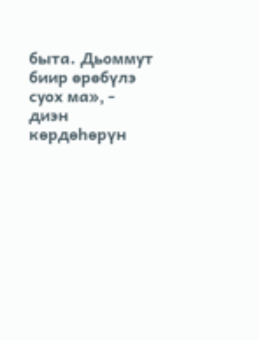быта. Дьоммут биир өрөбүлэ суох ма», - диэн көрдөһөрүн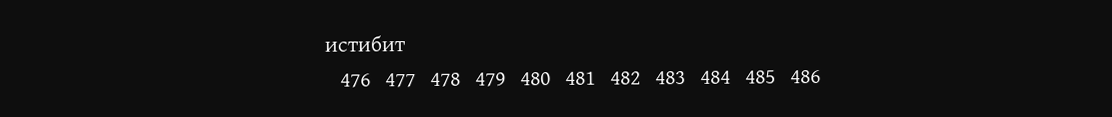истибит
   476   477   478   479   480   481   482   483   484   485   486